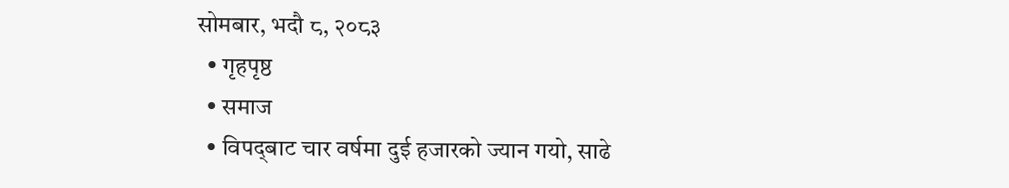सोमबार, भदौ ८, २०८३
  • गृहपृष्ठ
  • समाज
  • विपद्‌बाट चार वर्षमा दुई हजारको ज्यान गयो, साढे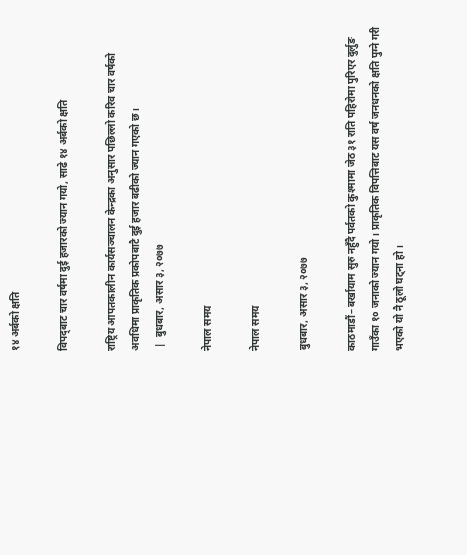१४ अर्बको क्षति

विपद्‌बाट चार वर्षमा दुई हजारको ज्यान गयो, साढे १४ अर्बको क्षति

राष्ट्रिय आपतकालीन कार्यसञ्चालन केन्द्रका अनुसार पछिल्लो करिव चार वर्षको अवधिमा प्राकृतिक प्रकोपबाटै दुई हजार बढीको ज्यान गएको छ।
 |  बुधबार, असार ३, २०७७

नेपाल समय

नेपाल समय

बुधबार, असार ३, २०७७

काठमाडौं– बर्खायाम सुरु नहुँदै पर्वतको कुश्मामा जेठ ३१ राति पहिरोमा पुरिएर दुर्लुङ गाउँका १० जनाको ज्यान गयो। प्राकृतिक विपत्तिबाट यस वर्ष जनधनको क्षति पुग्ने गरी भएको यो नै ठूलो घट्ना हो।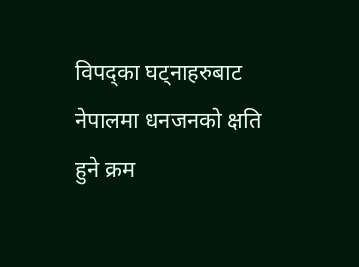विपद्का घट्नाहरुबाट नेपालमा धनजनको क्षति हुने क्रम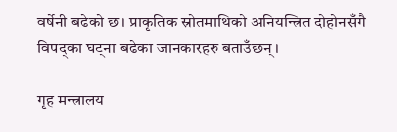वर्षेनी बढेको छ। प्राकृतिक स्रोतमाथिको अनियन्त्रित दोहोनसँगै विपद्का घट्ना बढेका जानकारहरु बताउँछन्।

गृह मन्त्रालय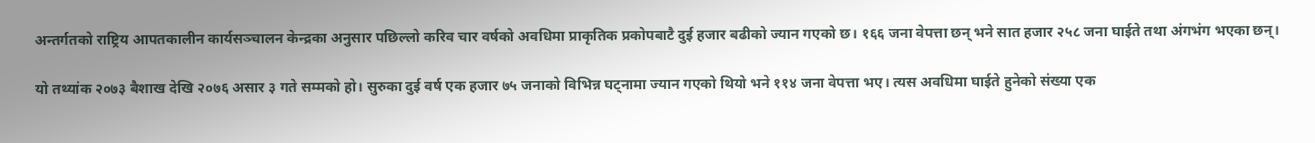अन्तर्गतको राष्ट्रिय आपतकालीन कार्यसञ्चालन केन्द्रका अनुसार पछिल्लो करिव चार वर्षको अवधिमा प्राकृतिक प्रकोपबाटै दुई हजार बढीको ज्यान गएको छ। १६६ जना वेपत्ता छन् भने सात हजार २५८ जना घाईते तथा अंगभंग भएका छन्।

यो तथ्यांक २०७३ बैशाख देखि २०७६ असार ३ गते सम्मको हो। सुरुका दुई वर्ष एक हजार ७५ जनाको विभिन्न घट्नामा ज्यान गएको थियो भने ११४ जना वेपत्ता भए। त्यस अवधिमा घाईते हुनेको संख्या एक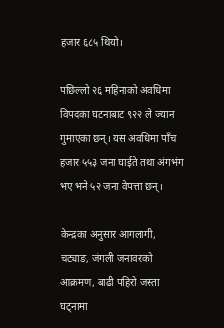हजार ६८५ थियो।

पछिल्लो २६ महिनाको अवधिमा विपदका घटनाबाट ९२२ ले ज्यान गुमाएका छन्। यस अवधिमा पाँच हजार ५५३ जना घाईते तथा अंगभंग भए भने ५२ जना वेपत्ता छन्।

केन्द्रका अनुसार आगलागी, चट्याङ, जंगली जनावरको आक्रमण, बाढी पहिरो जस्ता घट्नामा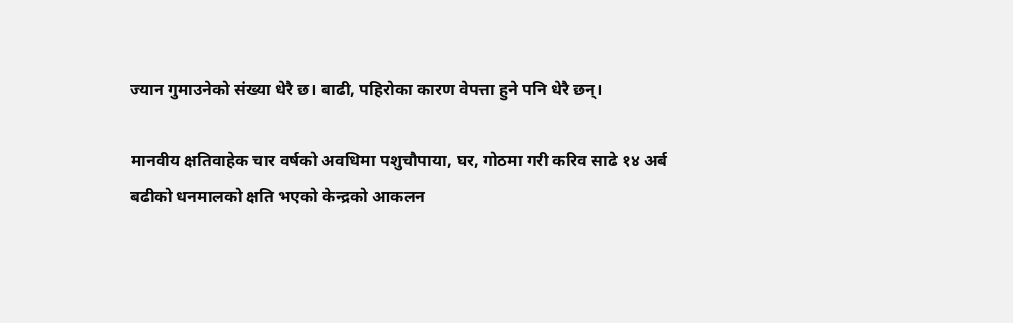ज्यान गुमाउनेको संख्या धेरै छ। बाढी, पहिरोका कारण वेपत्ता हुने पनि धेरै छन्।

मानवीय क्षतिवाहेक चार वर्षको अवधिमा पशुचौपाया, घर, गोठमा गरी करिव साढे १४ अर्ब बढीको धनमालको क्षति भएको केन्द्रको आकलन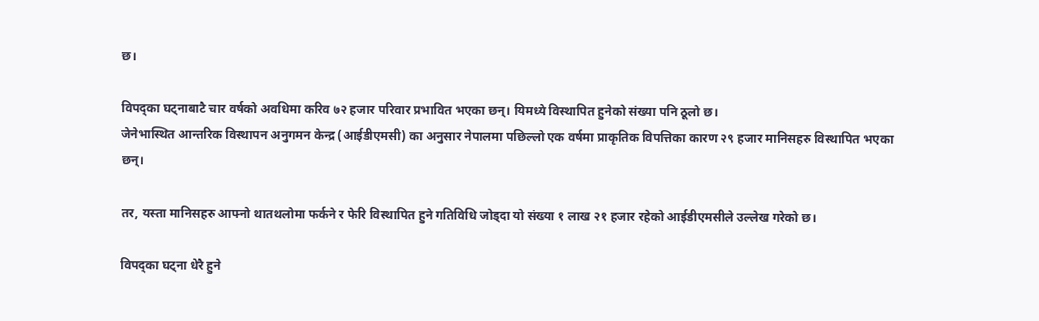छ।

विपद्का घट्नाबाटै चार वर्षको अवधिमा करिव ७२ हजार परिवार प्रभावित भएका छन्। यिमध्ये विस्थापित हुनेको संख्या पनि ठूलो छ।
जेनेभास्थित आन्तरिक विस्थापन अनुगमन केन्द्र (आईडीएमसी) का अनुसार नेपालमा पछिल्लो एक वर्षमा प्राकृतिक विपत्तिका कारण २९ हजार मानिसहरु विस्थापित भएका छन्।

तर, यस्ता मानिसहरु आफ्नो थातथलोमा फर्कने र फेरि विस्थापित हुने गतिविधि जोड्दा यो संख्या १ लाख २१ हजार रहेको आईडीएमसीले उल्लेख गरेको छ।

विपद्का घट्ना धेरै हुने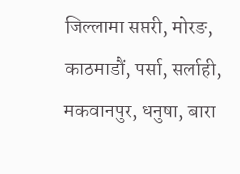जिल्लामा सप्तरी, मोरङ, काठमाडौं, पर्सा, सर्लाही, मकवानपुर, धनुषा, बारा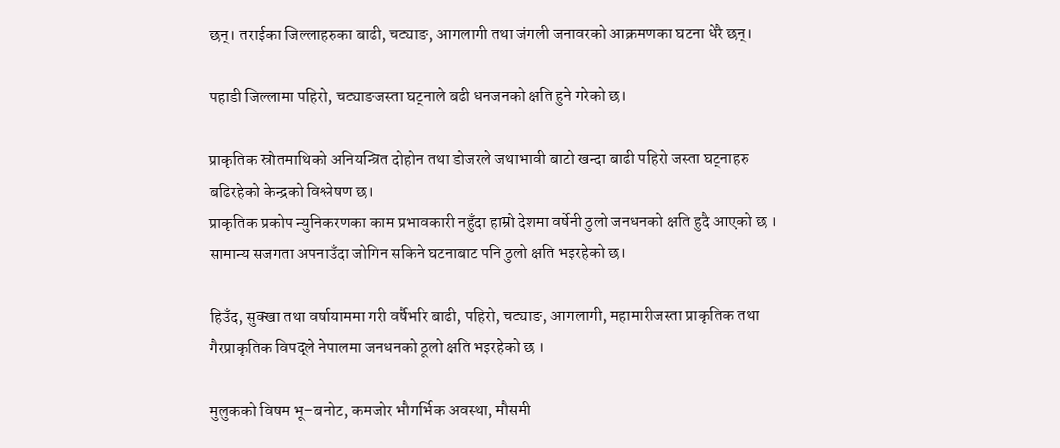छन्। तराईका जिल्लाहरुका बाढी, चट्याङ, आगलागी तथा जंगली जनावरको आक्रमणका घटना धेरै छन्।

पहाडी जिल्लामा पहिरो, चट्याङजस्ता घट्नाले बढी धनजनको क्षति हुने गरेको छ।

प्राकृतिक स्रोतमाथिको अनियन्त्रित दोहोन तथा डोजरले जथाभावी बाटो खन्दा बाढी पहिरो जस्ता घट्नाहरु बढिरहेको केन्द्रको विश्लेषण छ।
प्राकृतिक प्रकोप न्युनिकरणका काम प्रभावकारी नहुँदा हाम्रो देशमा वर्षेनी ठुलो जनधनको क्षति हुदै आएको छ । सामान्य सजगता अपनाउँदा जोगिन सकिने घटनाबाट पनि ठुलो क्षति भइरहेको छ।

हिउँद, सुक्खा तथा वर्षायाममा गरी वर्षैभरि बाढी, पहिरो, चट्याङ, आगलागी, महामारीजस्ता प्राकृतिक तथा गैरप्राकृतिक विपद्ले नेपालमा जनधनको ठूलो क्षति भइरहेको छ ।

मुलुकको विषम भू–बनोट, कमजोर भौगर्भिक अवस्था, मौसमी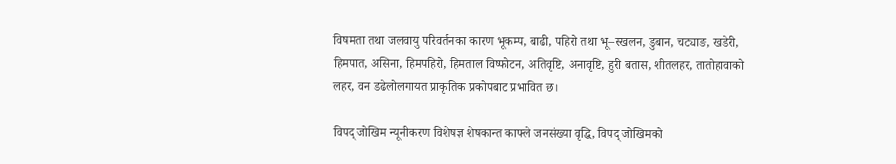विषमता तथा जलवायु परिवर्तनका कारण भूकम्प, बाढी, पहिरो तथा भू–स्खलन, डुबान, चट्याङ, खडेरी, हिमपात, असिना, हिमपहिरो, हिमताल विष्फोटन, अतिवृष्टि, अनावृष्टि, हुरी बतास, शीतलहर, तातोहावाको लहर, वन डढेलोलगायत प्राकृतिक प्रकोपबाट प्रभावित छ।

विपद् जोखिम न्यूनीकरण विशेषज्ञ शेषकान्त काफ्ले जनसंख्या वृद्धि, विपद् जोखिमको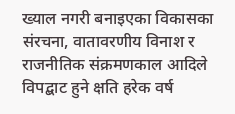ख्याल नगरी बनाइएका विकासका संरचना, वातावरणीय विनाश र राजनीतिक संक्रमणकाल आदिले विपद्बाट हुने क्षति हरेक वर्ष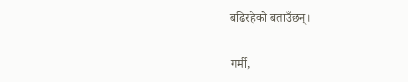बढिरहेको बताउँछन्।

गर्मी,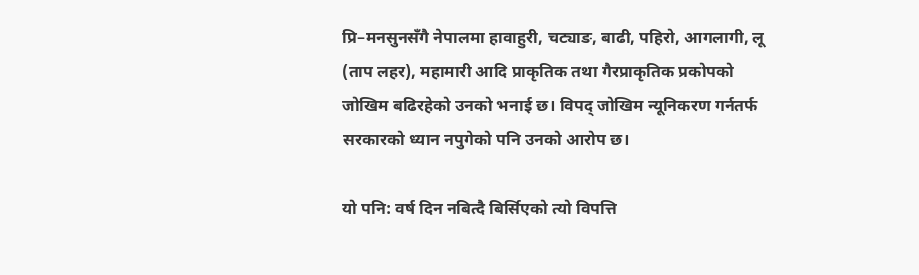प्रि–मनसुनसँगै नेपालमा हावाहुरी, चट्याङ, बाढी, पहिरो, आगलागी, लू (ताप लहर), महामारी आदि प्राकृतिक तथा गैरप्राकृतिक प्रकोपको जोखिम बढिरहेको उनको भनाई छ। विपद् जोखिम न्यूनिकरण गर्नतर्फ सरकारको ध्यान नपुगेको पनि उनको आरोप छ।

यो पनि: वर्ष दिन नबित्दै बिर्सिएको त्यो विपत्ति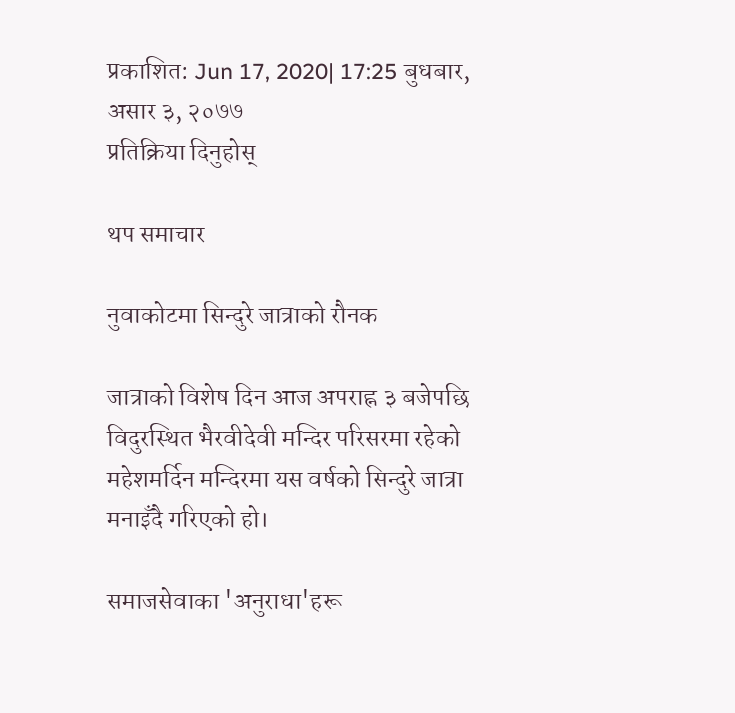प्रकाशित: Jun 17, 2020| 17:25 बुधबार, असार ३, २०७७
प्रतिक्रिया दिनुहोस्

थप समाचार

नुवाकोटमा सिन्दुरे जात्राको रौनक

जात्राको विशेष दिन आज अपराह्न ३ बजेपछि विदुरस्थित भैरवीदेवी मन्दिर परिसरमा रहेको महेशमर्दिन मन्दिरमा यस वर्षको सिन्दुरे जात्रा मनाइँदै गरिएको हो।

समाजसेवाका 'अनुराधा'हरू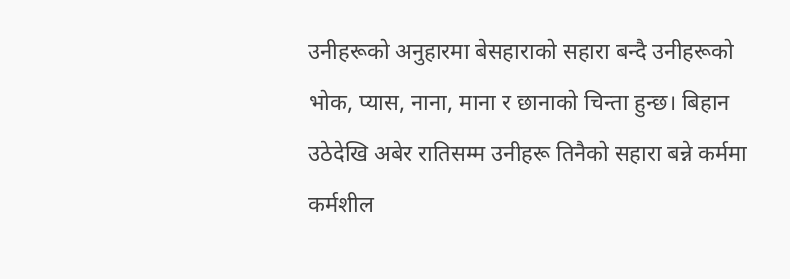उनीहरूको अनुहारमा बेसहाराको सहारा बन्दै उनीहरूको भोक, प्यास, नाना, माना र छानाको चिन्ता हुन्छ। बिहान उठेदेखि अबेर रातिसम्म उनीहरू तिनैको सहारा बन्ने कर्ममा कर्मशील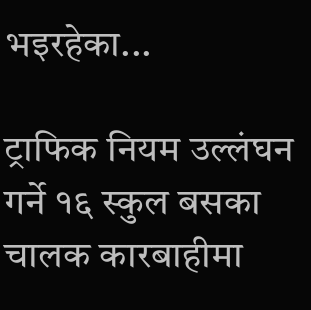भइरहेका...

ट्राफिक नियम उल्लंघन गर्ने १६ स्कुल बसका चालक कारबाहीमा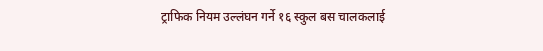ट्राफिक नियम उल्लंघन गर्ने १६ स्कुल बस चालकलाई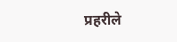प्रहरीले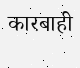कारबाही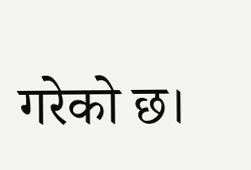गरेको छ।